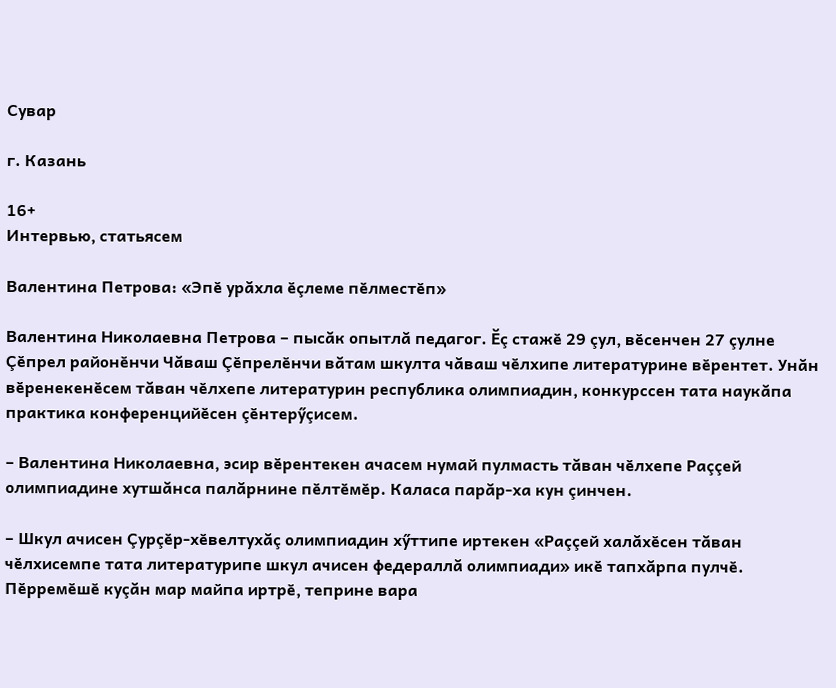Сувар

г. Казань

16+
Интервью, статьясем

Валентина Петрова: «Эпӗ урăхла ӗçлеме пӗлместӗп»

Валентина Николаевна Петрова – пысăк опытлă педагог. Ӗç стажӗ 29 çул, вӗсенчен 27 çулне Çӗпрел районӗнчи Чăваш Çӗпрелӗнчи вăтам шкулта чăваш чӗлхипе литературине вӗрентет. Унăн вӗренекенӗсем тăван чӗлхепе литературин республика олимпиадин, конкурссен тата наукăпа практика конференцийӗсен çӗнтерӳçисем.

– Валентина Николаевна, эсир вӗрентекен ачасем нумай пулмасть тăван чӗлхепе Раççей олимпиадине хутшăнса палăрнине пӗлтӗмӗр. Каласа парăр-ха кун çинчен.

– Шкул ачисен Çурçӗр-хӗвелтухăç олимпиадин хӳттипе иртекен «Раççей халăхӗсен тăван чӗлхисемпе тата литературипе шкул ачисен федераллă олимпиади» икӗ тапхăрпа пулчӗ. Пӗрремӗшӗ куçăн мар майпа иртрӗ, теприне вара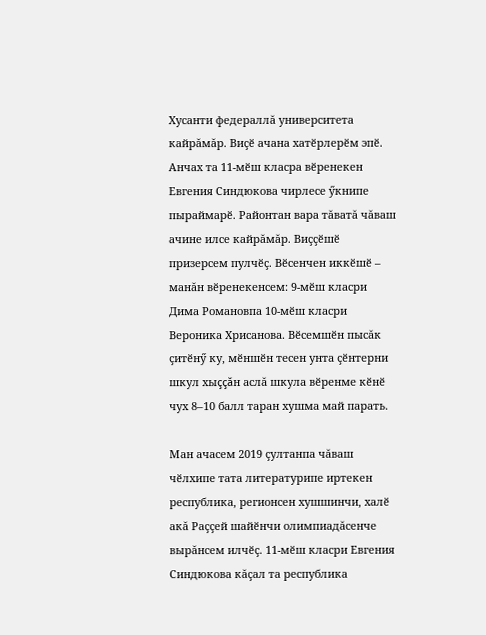Хусанти федераллă университета кайрăмăр. Виçӗ ачана хатӗрлерӗм эпӗ. Анчах та 11-мӗш класра вӗренекен Евгения Синдюкова чирлесе ӳкнипе пыраймарӗ. Районтан вара тăватă чăваш ачине илсе кайрăмăр. Виççӗшӗ призерсем пулчӗç. Вӗсенчен иккӗшӗ – манăн вӗренекенсем: 9-мӗш класри Дима Романовпа 10-мӗш класри Вероника Хрисанова. Вӗсемшӗн пысăк çитӗнӳ ку, мӗншӗн тесен унта çӗнтерни шкул хыççăн аслă шкула вӗренме кӗнӗ чух 8–10 балл таран хушма май парать.

Ман ачасем 2019 çултанпа чăваш чӗлхипе тата литературипе иртекен республика, регионсен хушшинчи, халӗ акă Раççей шайӗнчи олимпиадăсенче вырăнсем илчӗç. 11-мӗш класри Евгения Синдюкова кăçал та республика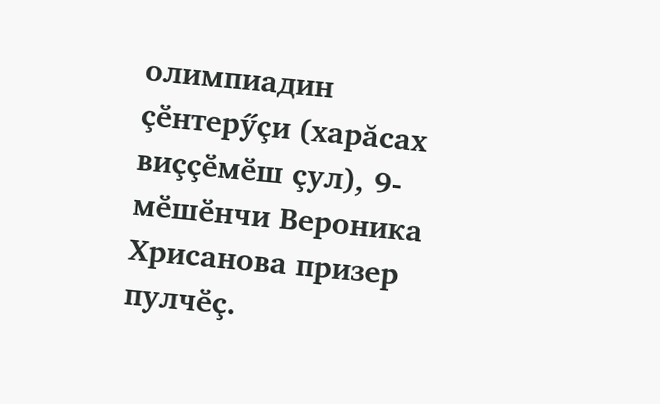олимпиадин çӗнтерӳçи (харăсах виççӗмӗш çул), 9-мӗшӗнчи Вероника Хрисанова призер пулчӗç.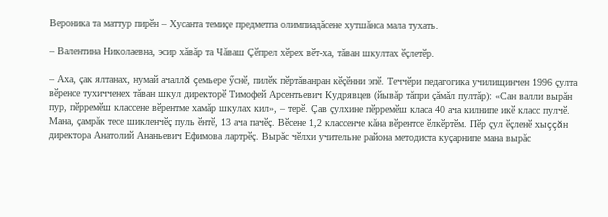Вероника та маттур пирӗн – Хусанта темиçе предметпа олимпиадăсене хутшăнса мала тухать.

– Валентина Николаевна, эсир хăвăр та Чăваш Çӗпрел хӗрех вӗт-ха, тăван шкултах ӗçлетӗр.

– Аха, çак ялтанах, нумай ачаллă çемьере ӳснӗ, пилӗк пӗртăванран кӗçӗнни эпӗ. Теччӗри педагогика училищинчен 1996 çулта вӗренсе тухичченех тăван шкул директорӗ Тимофей Арсентьевич Кудрявцев (йывăр тăпри çăмăл пултăр): «Сан валли вырăн пур, пӗрремӗш классене вӗрентме хамăр шкулах кил», – терӗ. Çав çулхине пӗрремӗш класа 40 ача килнипе икӗ класс пулчӗ. Мана, çамрăк тесе шикленчӗç пуль ӗнтӗ, 13 ача пачӗç. Вӗсене 1,2 классенче кăна вӗрентсе ӗлкӗртӗм. Пӗр çул ӗçленӗ хыççăн директора Анатолий Ананьевич Ефимова лартрӗç. Вырăс чӗлхи учительне района методиста куçарнипе мана вырăс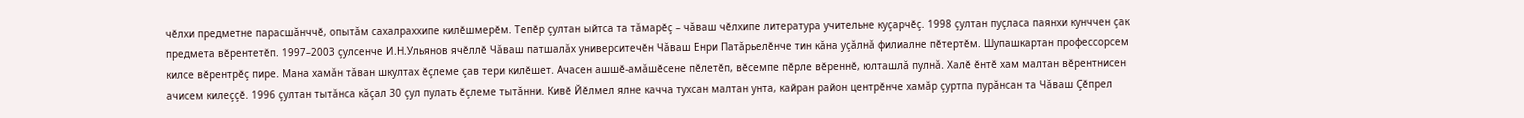чӗлхи предметне парасшăнччӗ, опытăм сахалраххипе килӗшмерӗм. Тепӗр çултан ыйтса та тăмарӗç – чăваш чӗлхипе литература учительне куçарчӗç. 1998 çултан пуçласа паянхи кунччен çак предмета вӗрентетӗп. 1997–2003 çулсенче И.Н.Ульянов ячӗллӗ Чăваш патшалăх университечӗн Чăваш Енри Патăрьелӗнче тин кăна уçăлнă филиалне пӗтертӗм. Шупашкартан профессорсем килсе вӗрентрӗç пире. Мана хамăн тăван шкултах ӗçлеме çав тери килӗшет. Ачасен ашшӗ-амăшӗсене пӗлетӗп, вӗсемпе пӗрле вӗреннӗ, юлташлă пулнă. Халӗ ӗнтӗ хам малтан вӗрентнисен ачисем килеççӗ. 1996 çултан тытăнса кăçал 30 çул пулать ӗçлеме тытăнни. Кивӗ Йӗлмел ялне качча тухсан малтан унта, кайран район центрӗнче хамăр çуртпа пурăнсан та Чăваш Çӗпрел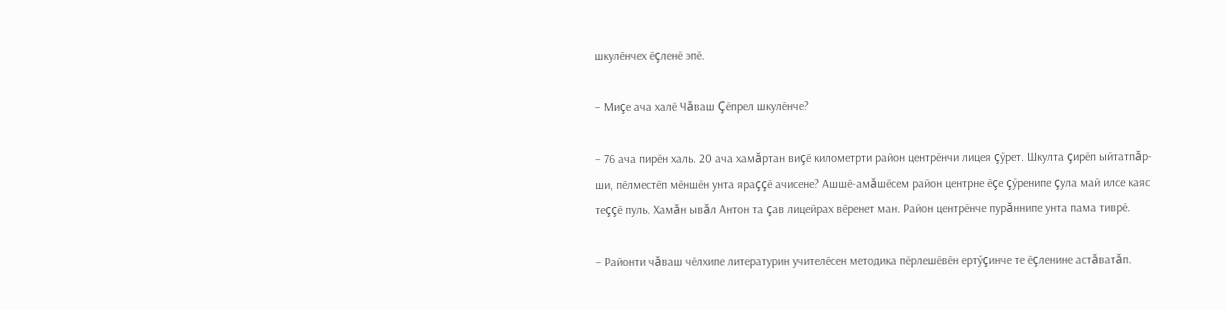шкулӗнчех ӗçленӗ эпӗ.

– Миçе ача халӗ Чăваш Çӗпрел шкулӗнче?

– 76 ача пирӗн халь. 20 ача хамăртан виçӗ километрти район центрӗнчи лицея çӳрет. Шкулта çирӗп ыйтатпăр-ши, пӗлместӗп мӗншӗн унта яраççӗ ачисене? Ашшӗ-амăшӗсем район центрне ӗçе çӳренипе çула май илсе каяс теççӗ пуль. Хамăн ывăл Антон та çав лицейрах вӗренет ман. Район центрӗнче пурăннипе унта пама тиврӗ.

– Районти чăваш чӗлхипе литературин учителӗсен методика пӗрлешӗвӗн ертӳçинче те ӗçленине астăватăп.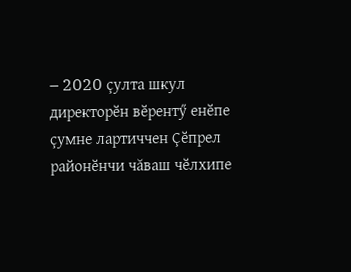– 2020 çулта шкул директорӗн вӗрентӳ енӗпе çумне лартиччен Çӗпрел районӗнчи чăваш чӗлхипе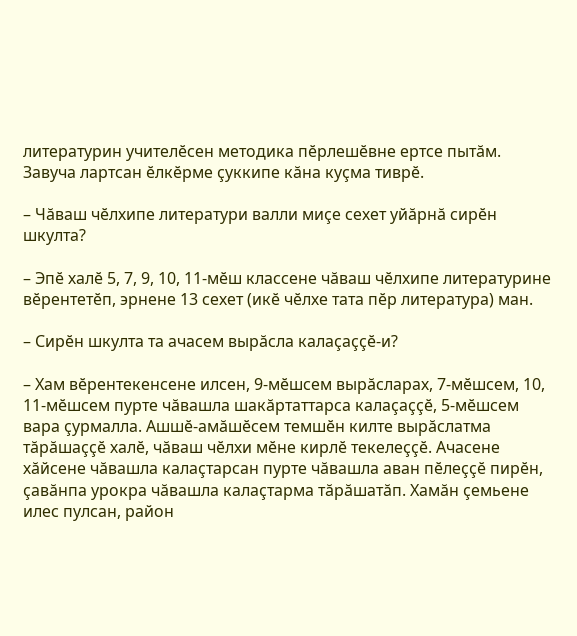литературин учителӗсен методика пӗрлешӗвне ертсе пытăм. Завуча лартсан ӗлкӗрме çуккипе кăна куçма тиврӗ.

– Чăваш чӗлхипе литератури валли миçе сехет уйăрнă сирӗн шкулта?

– Эпӗ халӗ 5, 7, 9, 10, 11-мӗш классене чăваш чӗлхипе литературине вӗрентетӗп, эрнене 13 сехет (икӗ чӗлхе тата пӗр литература) ман.

– Сирӗн шкулта та ачасем вырăсла калаçаççӗ-и?

– Хам вӗрентекенсене илсен, 9-мӗшсем вырăсларах, 7-мӗшсем, 10, 11-мӗшсем пурте чăвашла шакăртаттарса калаçаççӗ, 5-мӗшсем вара çурмалла. Ашшӗ-амăшӗсем темшӗн килте вырăслатма тăрăшаççӗ халӗ, чăваш чӗлхи мӗне кирлӗ текелеççӗ. Ачасене хăйсене чăвашла калаçтарсан пурте чăвашла аван пӗлеççӗ пирӗн, çавăнпа урокра чăвашла калаçтарма тăрăшатăп. Хамăн çемьене илес пулсан, район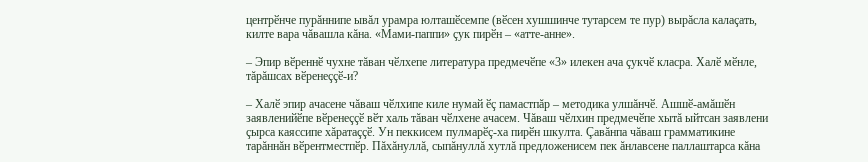центрӗнче пурăннипе ывăл урамра юлташӗсемпе (вӗсен хушшинче тутарсем те пур) вырăсла калаçать, килте вара чăвашла кăна. «Мами-паппи» çук пирӗн – «атте-анне».

– Эпир вӗреннӗ чухне тăван чӗлхепе литература предмечӗпе «3» илекен ача çукчӗ класра. Халӗ мӗнле, тăрăшсах вӗренеççӗ-и?

– Халӗ эпир ачасене чăваш чӗлхипе киле нумай ӗç памастпăр – методика улшăнчӗ. Ашшӗ-амăшӗн заявленийӗпе вӗренеççӗ вӗт халь тăван чӗлхене ачасем. Чăваш чӗлхин предмечӗпе хытă ыйтсан заявлени çырса каяссипе хăратаççӗ. Ун пеккисем пулмарӗç-ха пирӗн шкулта. Çавăнпа чăваш грамматикине тарăннăн вӗрентместпӗр. Пăхăнуллă, сыпăнуллă хутлă предложенисем пек ăнлавсене паллаштарса кăна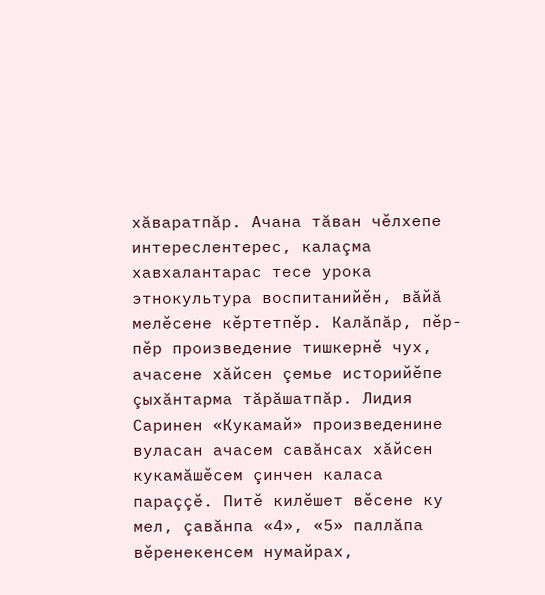хăваратпăр. Ачана тăван чӗлхепе интереслентерес, калаçма хавхалантарас тесе урока этнокультура воспитанийӗн, вăйă мелӗсене кӗртетпӗр. Калăпăр, пӗр-пӗр произведение тишкернӗ чух, ачасене хăйсен çемье историйӗпе çыхăнтарма тăрăшатпăр. Лидия Саринен «Кукамай» произведенине вуласан ачасем савăнсах хăйсен кукамăшӗсем çинчен каласа параççӗ. Питӗ килӗшет вӗсене ку мел, çавăнпа «4», «5» паллăпа вӗренекенсем нумайрах,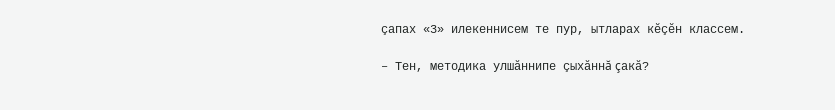çапах «3» илекеннисем те пур, ытларах кӗçӗн классем.

– Тен, методика улшăннипе çыхăннă çакă?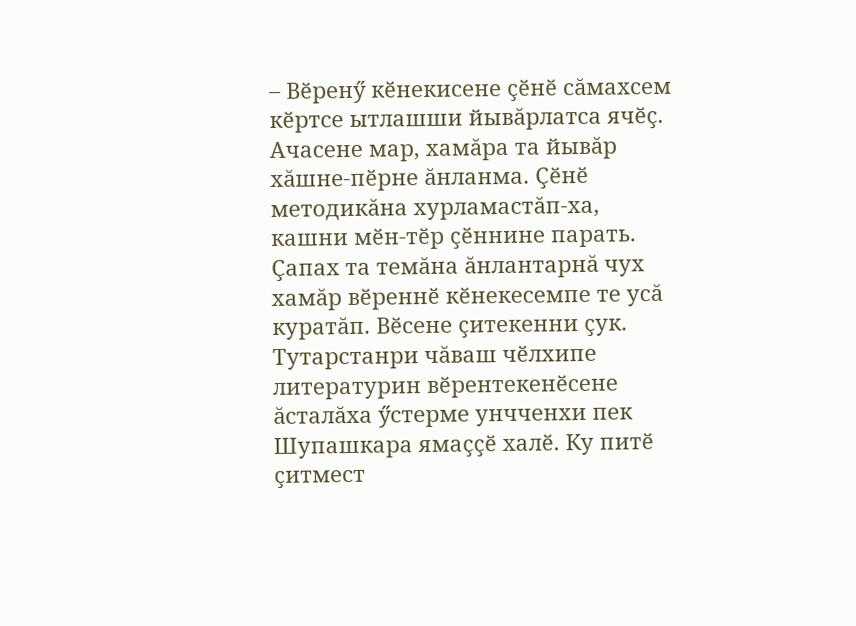– Вӗренӳ кӗнекисене çӗнӗ сăмахсем кӗртсе ытлашши йывăрлатса ячӗç. Ачасене мар, хамăра та йывăр хăшне-пӗрне ăнланма. Çӗнӗ методикăна хурламастăп-ха, кашни мӗн-тӗр çӗннине парать. Çапах та темăна ăнлантарнă чух хамăр вӗреннӗ кӗнекесемпе те усă куратăп. Вӗсене çитекенни çук. Тутарстанри чăваш чӗлхипе литературин вӗрентекенӗсене ăсталăха ӳстерме унчченхи пек Шупашкара ямаççӗ халӗ. Ку питӗ çитмест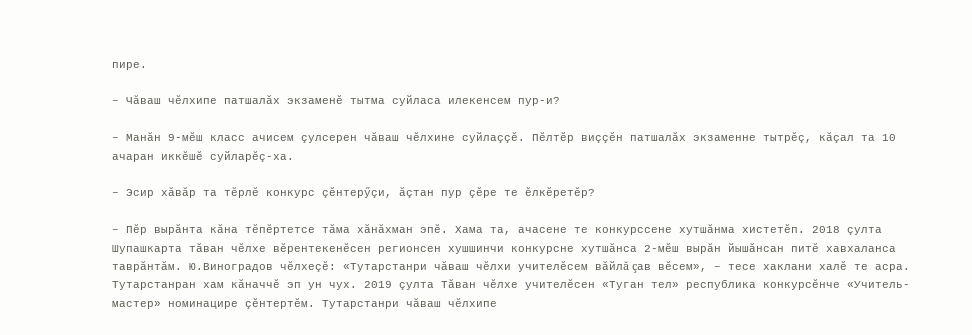пире.

– Чăваш чӗлхипе патшалăх экзаменӗ тытма суйласа илекенсем пур-и?

– Манăн 9-мӗш класс ачисем çулсерен чăваш чӗлхине суйлаççӗ. Пӗлтӗр виççӗн патшалăх экзаменне тытрӗç, кăçал та 10 ачаран иккӗшӗ суйларӗç-ха.

– Эсир хăвăр та тӗрлӗ конкурс çӗнтерӳçи, ăçтан пур çӗре те ӗлкӗретӗр?

– Пӗр вырăнта кăна тӗпӗртетсе тăма хăнăхман эпӗ. Хама та, ачасене те конкурссене хутшăнма хистетӗп. 2018 çулта Шупашкарта тăван чӗлхе вӗрентекенӗсен регионсен хушшинчи конкурсне хутшăнса 2-мӗш вырăн йышăнсан питӗ хавхаланса таврăнтăм. Ю.Виноградов чӗлхеçӗ: «Тутарстанри чăваш чӗлхи учителӗсем вăйлă çав вӗсем», – тесе хаклани халӗ те асра. Тутарстанран хам кăначчӗ эп ун чух. 2019 çулта Тăван чӗлхе учителӗсен «Туган тел» республика конкурсӗнче «Учитель-мастер» номинацире çӗнтертӗм. Тутарстанри чăваш чӗлхипе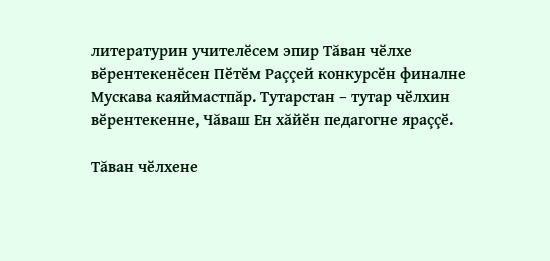литературин учителӗсем эпир Тăван чӗлхе вӗрентекенӗсен Пӗтӗм Раççей конкурсӗн финалне Мускава каяймастпăр. Тутарстан – тутар чӗлхин вӗрентекенне, Чăваш Ен хăйӗн педагогне яраççӗ.

Тăван чӗлхене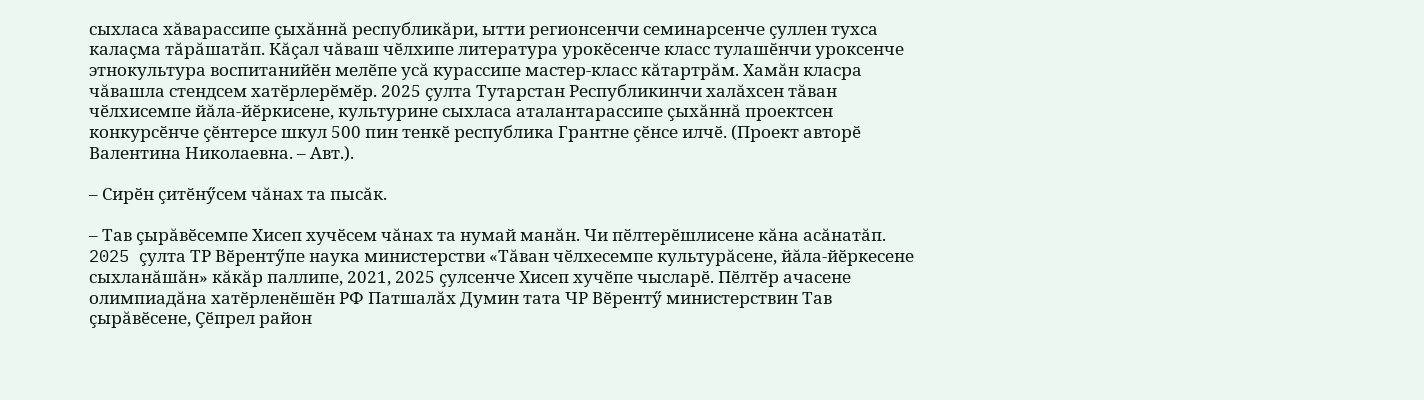сыхласа хăварассипе çыхăннă республикăри, ытти регионсенчи семинарсенче çуллен тухса калаçма тăрăшатăп. Кăçал чăваш чӗлхипе литература урокӗсенче класс тулашӗнчи уроксенче этнокультура воспитанийӗн мелӗпе усă курассипе мастер-класс кăтартрăм. Хамăн класра чăвашла стендсем хатӗрлерӗмӗр. 2025 çулта Тутарстан Республикинчи халăхсен тăван чӗлхисемпе йăла-йӗркисене, культурине сыхласа аталантарассипе çыхăннă проектсен конкурсӗнче çӗнтерсе шкул 500 пин тенкӗ республика Грантне çӗнсе илчӗ. (Проект авторӗ Валентина Николаевна. – Авт.).

– Сирӗн çитӗнӳсем чăнах та пысăк.

– Тав çырăвӗсемпе Хисеп хучӗсем чăнах та нумай манăн. Чи пӗлтерӗшлисене кăна асăнатăп. 2025 çулта ТР Вӗрентӳпе наука министерстви «Тăван чӗлхесемпе культурăсене, йăла-йӗркесене сыхланăшăн» кăкăр паллипе, 2021, 2025 çулсенче Хисеп хучӗпе чысларӗ. Пӗлтӗр ачасене олимпиадăна хатӗрленӗшӗн РФ Патшалăх Думин тата ЧР Вӗрентӳ министерствин Тав çырăвӗсене, Çӗпрел район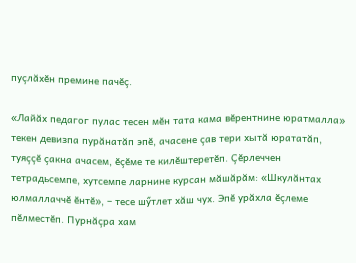пуçлăхӗн премине пачӗç.

«Лайăх педагог пулас тесен мӗн тата кама вӗрентнине юратмалла» текен девизпа пурăнатăп эпӗ, ачасене çав тери хытă юрататăп, туяççӗ çакна ачасем, ӗçӗме те килӗштеретӗп. Çӗрлеччен тетрадьсемпе, хутсемпе ларнине курсан мăшăрăм: «Шкулăнтах юлмаллаччӗ ӗнтӗ», – тесе шӳтлет хăш чух. Эпӗ урăхла ӗçлеме пӗлместӗп. Пурнăçра хам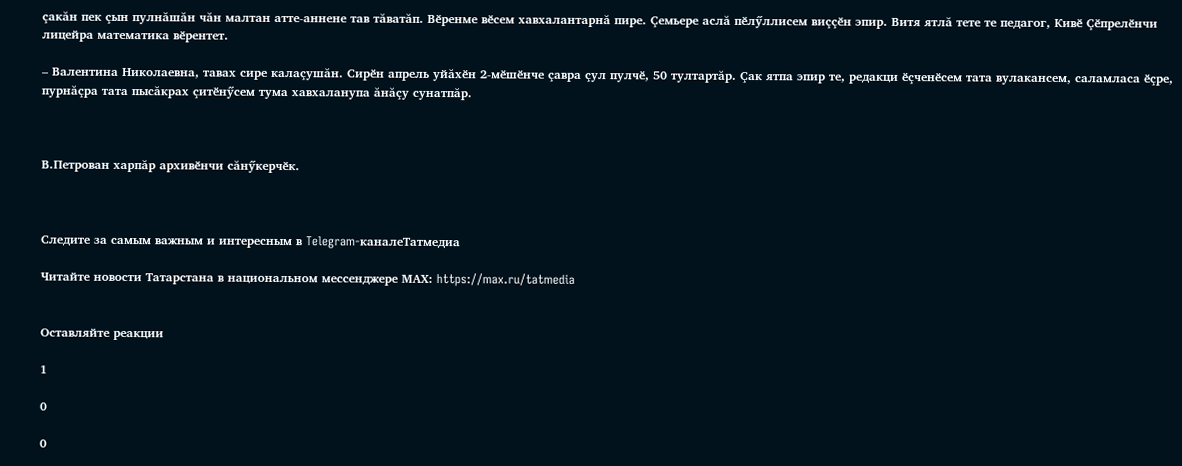çакăн пек çын пулнăшăн чăн малтан атте-аннене тав тăватăп. Вӗренме вӗсем хавхалантарнă пире. Çемьере аслă пӗлӳллисем виççӗн эпир. Витя ятлă тете те педагог, Кивӗ Çӗпрелӗнчи лицейра математика вӗрентет.

– Валентина Николаевна, тавах сире калаçушăн. Сирӗн апрель уйăхӗн 2-мӗшӗнче çавра çул пулчӗ, 50 тултартăр. Çак ятпа эпир те, редакци ӗçченӗсем тата вулакансем, саламласа ӗçре, пурнăçра тата пысăкрах çитӗнӳсем тума хавхаланупа ăнăçу сунатпăр.



В.Петрован харпăр архивӗнчи сăнӳкерчӗк.



Следите за самым важным и интересным в Telegram-каналеТатмедиа

Читайте новости Татарстана в национальном мессенджере MАХ: https://max.ru/tatmedia


Оставляйте реакции

1

0

0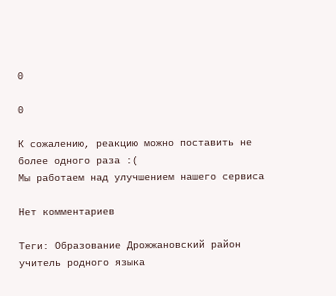0

0

К сожалению, реакцию можно поставить не более одного раза :(
Мы работаем над улучшением нашего сервиса

Нет комментариев

Теги: Образование Дрожжановский район учитель родного языка